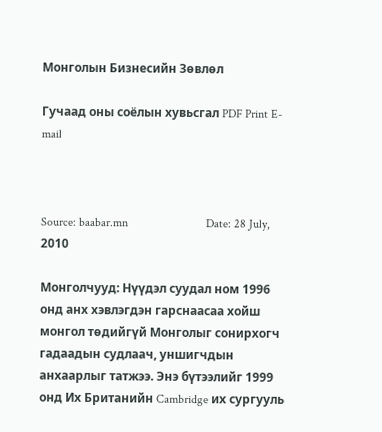Монголын Бизнесийн Зөвлөл

Гучаад оны соёлын хувьсгал PDF Print E-mail



Source: baabar.mn                          Date: 28 July, 2010

Монголчууд: Нүүдэл суудал ном 1996 онд анх хэвлэгдэн гарснаасаа хойш монгол төдийгүй Монголыг сонирхогч гадаадын судлаач, уншигчдын анхаарлыг татжээ. Энэ бүтээлийг 1999 онд Их Британийн Cambridge их сургууль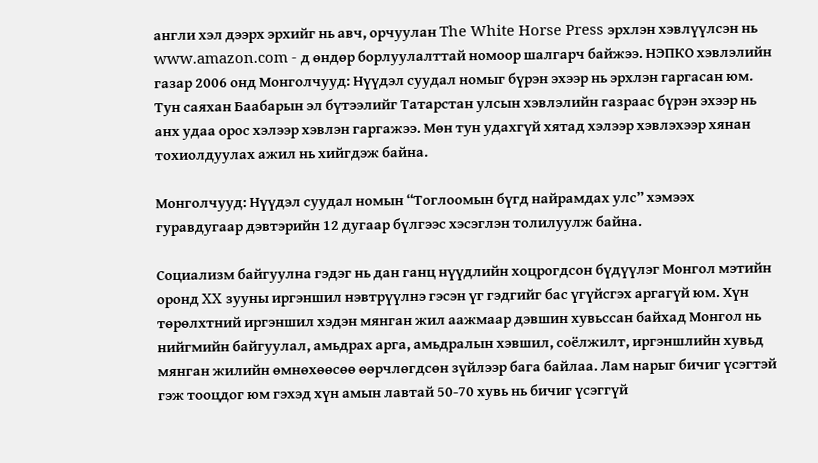англи хэл дээрх эрхийг нь авч, орчуулан The White Horse Press эрхлэн хэвлүүлсэн нь www.amazon.com - д өндөр борлуулалттай номоор шалгарч байжээ. НЭПКО хэвлэлийн газар 2006 онд Монголчууд: Нүүдэл суудал номыг бүрэн эхээр нь эрхлэн гаргасан юм. Тун саяхан Баабарын эл бүтээлийг Татарстан улсын хэвлэлийн газраас бүрэн эхээр нь анх удаа орос хэлээр хэвлэн гаргажээ. Мөн тун удахгүй хятад хэлээр хэвлэхээр хянан тохиолдуулах ажил нь хийгдэж байна.

Монголчууд: Нүүдэл суудал номын “Тоглоомын бүгд найрамдах улс” хэмээх гуравдугаар дэвтэрийн 12 дугаар бүлгээс хэсэглэн толилуулж байна.

Социализм байгуулна гэдэг нь дан ганц нүүдлийн хоцрогдсон бүдүүлэг Монгол мэтийн оронд XX зууны иргэншил нэвтрүүлнэ гэсэн үг гэдгийг бас үгүйсгэх аргагүй юм. Хүн төрөлхтний иргэншил хэдэн мянган жил аажмаар дэвшин хувьссан байхад Монгол нь нийгмийн байгуулал, амьдрах арга, амьдралын хэвшил, соёлжилт, иргэншлийн хувьд мянган жилийн өмнөхөөсөө өөрчлөгдсөн зүйлээр бага байлаа. Лам нарыг бичиг үсэгтэй гэж тооцдог юм гэхэд хүн амын лавтай 50-70 хувь нь бичиг үсэггүй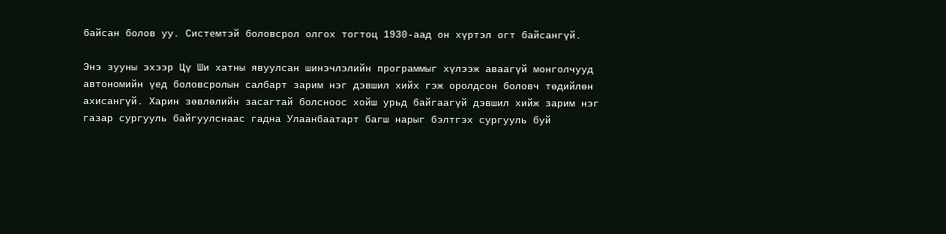байсан болов уу. Системтэй боловсрол олгох тогтоц 1930-аад он хүртэл огт байсангүй.

Энэ зууны эхээр Цү Ши хатны явуулсан шинэчлэлийн программыг хүлээж аваагүй монголчууд автономийн үед боловсролын салбарт зарим нэг дэвшил хийх гэж оролдсон боловч төдийлөн ахисангүй. Харин зөвлөлийн засагтай болсноос хойш урьд байгаагүй дэвшил хийж зарим нэг газар сургууль байгуулснаас гадна Улаанбаатарт багш нарыг бэлтгэх сургууль буй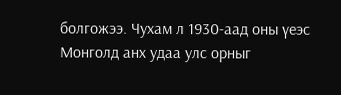болгожээ. Чухам л 1930-аад оны үеэс Монголд анх удаа улс орныг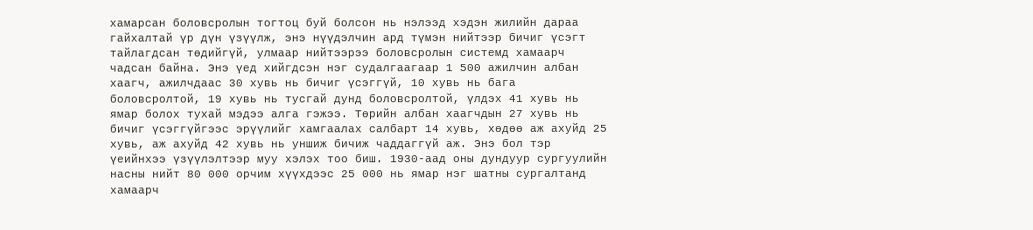хамарсан боловсролын тогтоц буй болсон нь нэлээд хэдэн жилийн дараа гайхалтай үр дүн үзүүлж, энэ нүүдэлчин ард түмэн нийтээр бичиг үсэгт тайлагдсан төдийгүй, улмаар нийтээрээ боловсролын системд хамаарч чадсан байна. Энэ үед хийгдсэн нэг судалгаагаар 1 500 ажилчин албан хаагч, ажилчдаас 30 хувь нь бичиг үсэггүй, 10 хувь нь бага боловсролтой, 19 хувь нь тусгай дунд боловсролтой, үлдэх 41 хувь нь ямар болох тухай мэдээ алга гэжээ. Төрийн албан хаагчдын 27 хувь нь бичиг үсэггүйгээс эрүүлийг хамгаалах салбарт 14 хувь, хөдөө аж ахуйд 25 хувь, аж ахуйд 42 хувь нь уншиж бичиж чаддаггүй аж. Энэ бол тэр үеийнхээ үзүүлэлтээр муу хэлэх тоо биш. 1930-аад оны дундуур сургуулийн насны нийт 80 000 орчим хүүхдээс 25 000 нь ямар нэг шатны сургалтанд хамаарч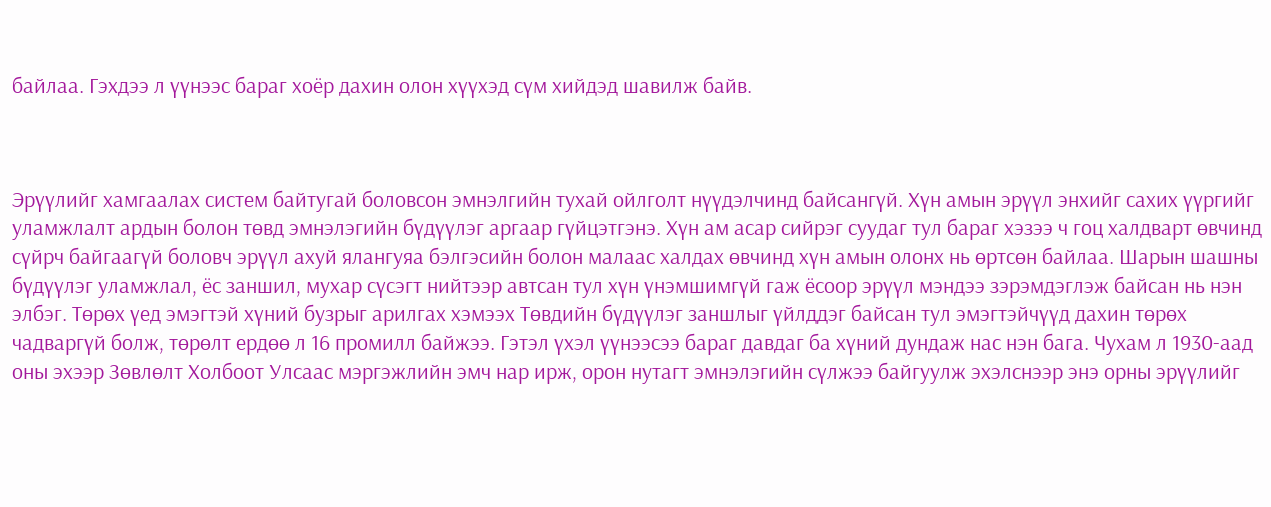байлаа. Гэхдээ л үүнээс бараг хоёр дахин олон хүүхэд сүм хийдэд шавилж байв.



Эрүүлийг хамгаалах систем байтугай боловсон эмнэлгийн тухай ойлголт нүүдэлчинд байсангүй. Хүн амын эрүүл энхийг сахих үүргийг уламжлалт ардын болон төвд эмнэлэгийн бүдүүлэг аргаар гүйцэтгэнэ. Хүн ам асар сийрэг суудаг тул бараг хэзээ ч гоц халдварт өвчинд сүйрч байгаагүй боловч эрүүл ахуй ялангуяа бэлгэсийн болон малаас халдах өвчинд хүн амын олонх нь өртсөн байлаа. Шарын шашны бүдүүлэг уламжлал, ёс заншил, мухар сүсэгт нийтээр автсан тул хүн үнэмшимгүй гаж ёсоор эрүүл мэндээ зэрэмдэглэж байсан нь нэн элбэг. Төрөх үед эмэгтэй хүний бузрыг арилгах хэмээх Төвдийн бүдүүлэг заншлыг үйлддэг байсан тул эмэгтэйчүүд дахин төрөх чадваргүй болж, төрөлт ердөө л 16 промилл байжээ. Гэтэл үхэл үүнээсээ бараг давдаг ба хүний дундаж нас нэн бага. Чухам л 1930-аад оны эхээр Зөвлөлт Холбоот Улсаас мэргэжлийн эмч нар ирж, орон нутагт эмнэлэгийн сүлжээ байгуулж эхэлснээр энэ орны эрүүлийг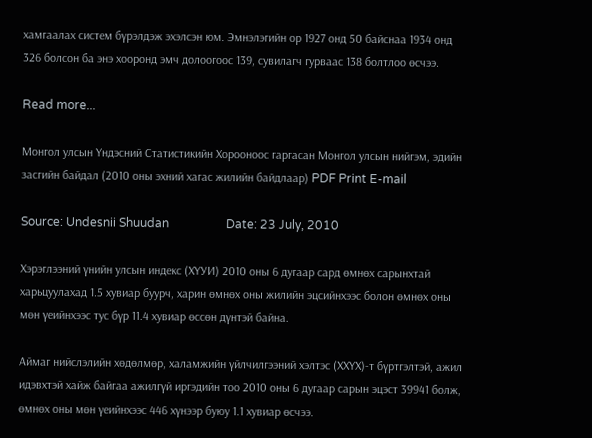хамгаалах систем бүрэлдэж эхэлсэн юм. Эмнэлэгийн ор 1927 онд 50 байснаа 1934 онд 326 болсон ба энэ хооронд эмч долоогоос 139, сувилагч гурваас 138 болтлоо өсчээ.

Read more...

Монгол улсын Үндэсний Статистикийн Хорооноос гаргасан Монгол улсын нийгэм, эдийн засгийн байдал (2010 оны эхний хагас жилийн байдлаар) PDF Print E-mail

Source: Undesnii Shuudan                   Date: 23 July, 2010

Хэрэглээний үнийн улсын индекс (ХҮУИ) 2010 оны 6 дугаар сард өмнөх сарынхтай харьцуулахад 1.5 хувиар буурч, харин өмнөх оны жилийн эцсийнхээс болон өмнөх оны мөн үеийнхээс тус бүр 11.4 хувиар өссөн дүнтэй байна.

Аймаг нийслэлийн хөдөлмөр, халамжийн үйлчилгээний хэлтэс (ХХҮХ)-т бүртгэлтэй, ажил идэвхтэй хайж байгаа ажилгүй иргэдийн тоо 2010 оны 6 дугаар сарын эцэст 39941 болж, өмнөх оны мөн үеийнхээс 446 хүнээр буюу 1.1 хувиар өсчээ.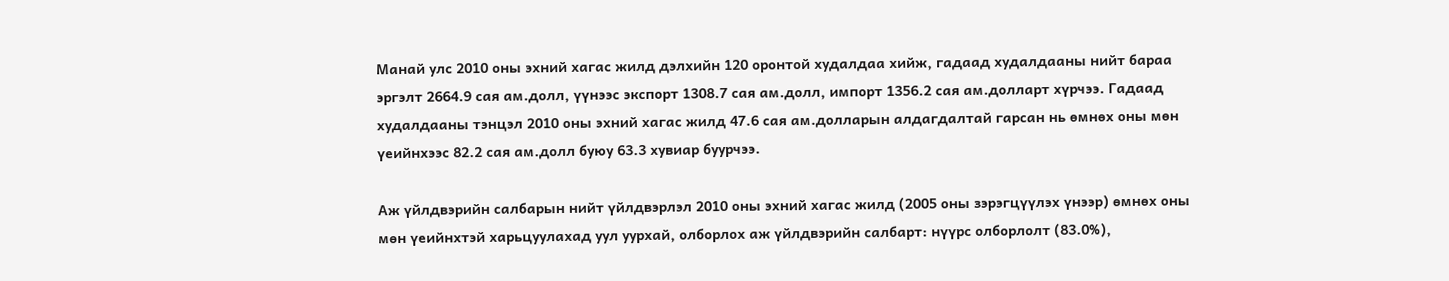Манай улс 2010 оны эхний хагас жилд дэлхийн 120 оронтой худалдаа хийж, гадаад худалдааны нийт бараа эргэлт 2664.9 сая ам.долл, үүнээс экспорт 1308.7 сая ам.долл, импорт 1356.2 сая ам.долларт хүрчээ. Гадаад худалдааны тэнцэл 2010 оны эхний хагас жилд 47.6 сая ам.долларын алдагдалтай гарсан нь өмнөх оны мөн үеийнхээс 82.2 сая ам.долл буюу 63.3 хувиар буурчээ.

Аж үйлдвэрийн салбарын нийт үйлдвэрлэл 2010 оны эхний хагас жилд (2005 оны зэрэгцүүлэх үнээр) өмнөх оны мөн үеийнхтэй харьцуулахад уул уурхай, олборлох аж үйлдвэрийн салбарт: нүүрс олборлолт (83.0%),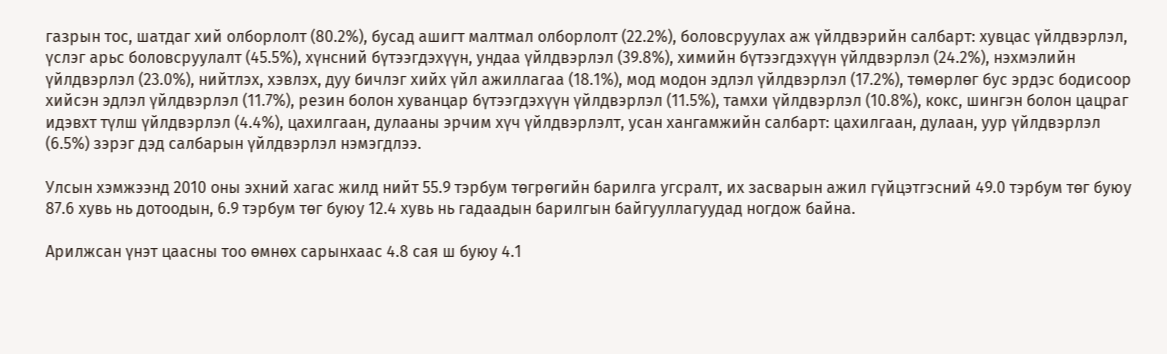газрын тос, шатдаг хий олборлолт (80.2%), бусад ашигт малтмал олборлолт (22.2%), боловсруулах аж үйлдвэрийн салбарт: хувцас үйлдвэрлэл, үслэг арьс боловсруулалт (45.5%), хүнсний бүтээгдэхүүн, ундаа үйлдвэрлэл (39.8%), химийн бүтээгдэхүүн үйлдвэрлэл (24.2%), нэхмэлийн үйлдвэрлэл (23.0%), нийтлэх, хэвлэх, дуу бичлэг хийх үйл ажиллагаа (18.1%), мод модон эдлэл үйлдвэрлэл (17.2%), төмөрлөг бус эрдэс бодисоор хийсэн эдлэл үйлдвэрлэл (11.7%), резин болон хуванцар бүтээгдэхүүн үйлдвэрлэл (11.5%), тамхи үйлдвэрлэл (10.8%), кокс, шингэн болон цацраг идэвхт түлш үйлдвэрлэл (4.4%), цахилгаан, дулааны эрчим хүч үйлдвэрлэлт, усан хангамжийн салбарт: цахилгаан, дулаан, уур үйлдвэрлэл (6.5%) зэрэг дэд салбарын үйлдвэрлэл нэмэгдлээ.

Улсын хэмжээнд 2010 оны эхний хагас жилд нийт 55.9 тэрбум төгрөгийн барилга угсралт, их засварын ажил гүйцэтгэсний 49.0 тэрбум төг буюу 87.6 хувь нь дотоодын, 6.9 тэрбум төг буюу 12.4 хувь нь гадаадын барилгын байгууллагуудад ногдож байна.

Арилжсан үнэт цаасны тоо өмнөх сарынхаас 4.8 сая ш буюу 4.1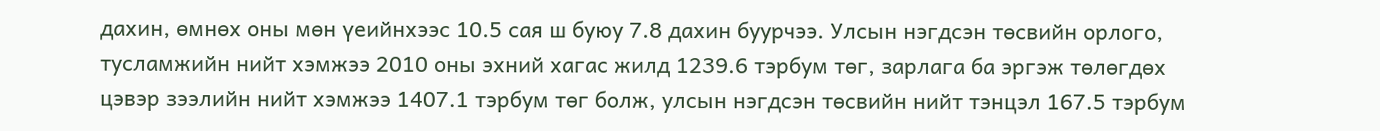дахин, өмнөх оны мөн үеийнхээс 10.5 сая ш буюу 7.8 дахин буурчээ. Улсын нэгдсэн төсвийн орлого, тусламжийн нийт хэмжээ 2010 оны эхний хагас жилд 1239.6 тэрбум төг, зарлага ба эргэж төлөгдөх цэвэр зээлийн нийт хэмжээ 1407.1 тэрбум төг болж, улсын нэгдсэн төсвийн нийт тэнцэл 167.5 тэрбум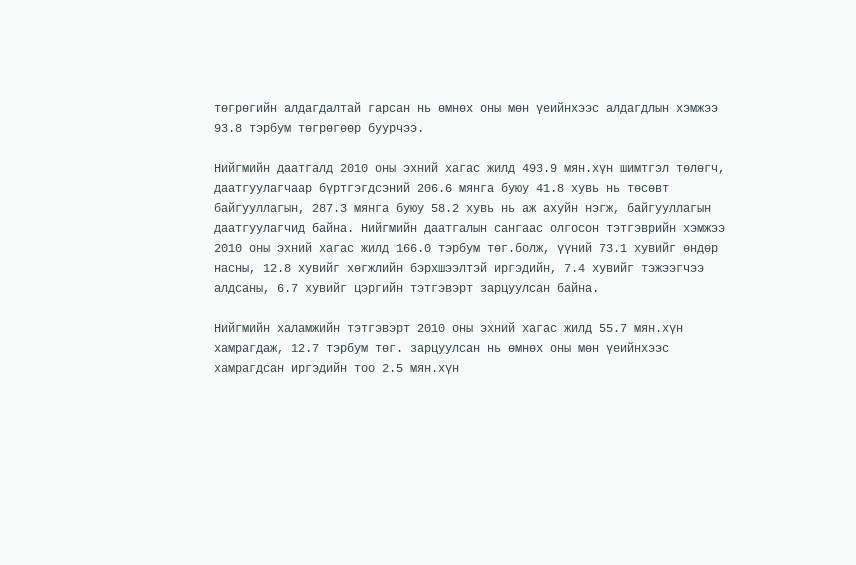төгрөгийн алдагдалтай гарсан нь өмнөх оны мөн үеийнхээс алдагдлын хэмжээ 93.8 тэрбум төгрөгөөр буурчээ.

Нийгмийн даатгалд 2010 оны эхний хагас жилд 493.9 мян.хүн шимтгэл төлөгч, даатгуулагчаар бүртгэгдсэний 206.6 мянга буюу 41.8 хувь нь төсөвт байгууллагын, 287.3 мянга буюу 58.2 хувь нь аж ахуйн нэгж, байгууллагын даатгуулагчид байна. Нийгмийн даатгалын сангаас олгосон тэтгэврийн хэмжээ 2010 оны эхний хагас жилд 166.0 тэрбум төг.болж, үүний 73.1 хувийг өндөр насны, 12.8 хувийг хөгжлийн бэрхшээлтэй иргэдийн, 7.4 хувийг тэжээгчээ алдсаны, 6.7 хувийг цэргийн тэтгэвэрт зарцуулсан байна.

Нийгмийн халамжийн тэтгэвэрт 2010 оны эхний хагас жилд 55.7 мян.хүн хамрагдаж, 12.7 тэрбум төг. зарцуулсан нь өмнөх оны мөн үеийнхээс хамрагдсан иргэдийн тоо 2.5 мян.хүн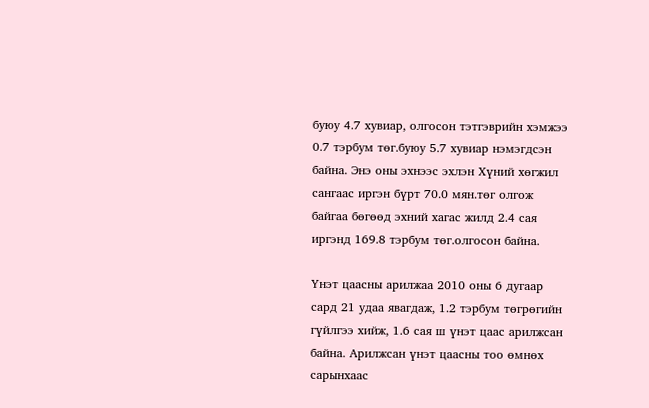буюу 4.7 хувиар, олгосон тэтгэврийн хэмжээ 0.7 тэрбум төг.буюу 5.7 хувиар нэмэгдсэн байна. Энэ оны эхнээс эхлэн Хүний хөгжил сангаас иргэн бүрт 70.0 мян.төг олгож байгаа бөгөөд эхний хагас жилд 2.4 сая иргэнд 169.8 тэрбум төг.олгосон байна.

Үнэт цаасны арилжаа 2010 оны 6 дугаар сард 21 удаа явагдаж, 1.2 тэрбум төгрөгийн гүйлгээ хийж, 1.6 сая ш үнэт цаас арилжсан байна. Арилжсан үнэт цаасны тоо өмнөх сарынхаас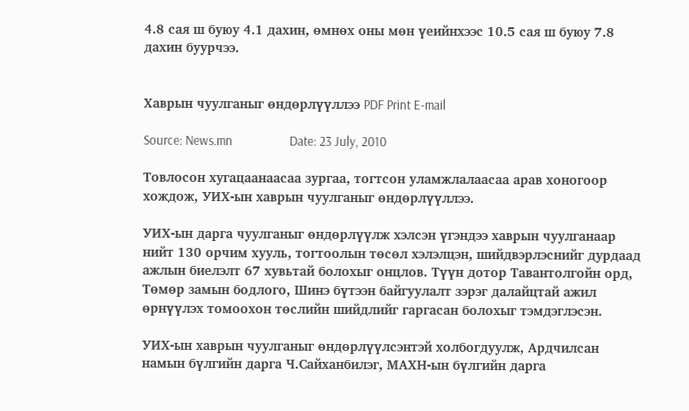4.8 сая ш буюу 4.1 дахин, өмнөх оны мөн үеийнхээс 10.5 сая ш буюу 7.8 дахин буурчээ.


Хаврын чуулганыг өндөрлүүллээ PDF Print E-mail

Source: News.mn                   Date: 23 July, 2010

Товлосон хугацаанаасаа зургаа, тогтсон уламжлалаасаа арав хоногоор хождож, УИХ-ын хаврын чуулганыг өндөрлүүллээ.

УИХ-ын дарга чуулганыг өндөрлүүлж хэлсэн үгэндээ хаврын чуулганаар нийт 130 орчим хууль, тогтоолын төсөл хэлэлцэн, шийдвэрлэснийг дурдаад ажлын биелэлт 67 хувьтай болохыг онцлов. Түүн дотор Тавантолгойн орд, Төмөр замын бодлого, Шинэ бүтээн байгуулалт зэрэг далайцтай ажил өрнүүлэх томоохон төслийн шийдлийг гаргасан болохыг тэмдэглэсэн.

УИХ-ын хаврын чуулганыг өндөрлүүлсэнтэй холбогдуулж, Ардчилсан намын бүлгийн дарга Ч.Сайханбилэг, МАХН-ын бүлгийн дарга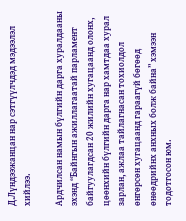Д.Лүндээжанцан нар сэтгүүлчдэд мэдээлэл хийлээ.

Ардчилсан намын бүлгийн дарга хуралдааны эхэнд “Байнгын ажиллагаатай парламент байгуулагдсан 20 жилийн хугацаанд олонх, цөөнхийн бүлгийн дарга нар хамтдаа хурал зарлан, ажлаа тайлагнасан тохиолдол өнгөрсөн хугацаанд гараагүй бөгөөд өнөөдрийнх анхных болж байна” хэмээн тодотгосон юм.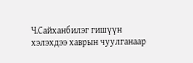Ч.Сайханбилэг гишүүн хэлэхдээ хаврын чуулганаар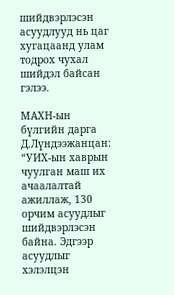шийдвэрлэсэн асуудлууд нь цаг хугацаанд улам тодрох чухал шийдэл байсан гэлээ.

МАХН-ын бүлгийн дарга Д.Лүндээжанцан: “УИХ-ын хаврын чуулган маш их ачаалалтай ажиллаж, 130 орчим асуудлыг шийдвэрлэсэн байна. Эдгээр асуудлыг хэлэлцэн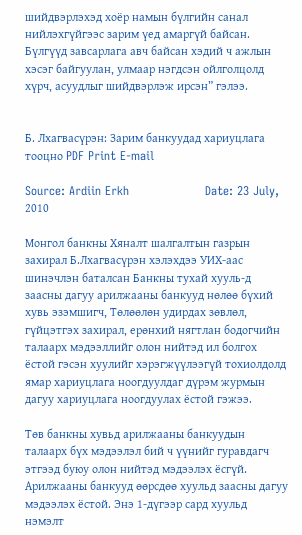шийдвэрлэхэд хоёр намын бүлгийн санал нийлэхгүйгээс зарим үед амаргүй байсан. Бүлгүүд завсарлага авч байсан хэдий ч ажлын хэсэг байгуулан, улмаар нэгдсэн ойлголцолд хүрч, асуудлыг шийдвэрлэж ирсэн” гэлээ.


Б. Лхагвасүрэн: Зарим банкуудад хариуцлага тооцно PDF Print E-mail

Source: Ardiin Erkh                   Date: 23 July, 2010

Монгол банкны Хяналт шалгалтын газрын захирал Б.Лхагвасүрэн хэлэхдээ УИХ-аас шинэчлэн баталсан Банкны тухай хууль-д заасны дагуу арилжааны банкууд нөлөө бүхий хувь эзэмшигч, Төлөөлөн удирдах зөвлөл, гүйцэтгэх захирал, ерөнхий нягтлан бодогчийн талаарх мэдээллийг олон нийтэд ил болгох ёстой гэсэн хуулийг хэрэгжүүлээгүй тохиолдолд ямар хариуцлага ноогдуулдаг дүрэм журмын дагуу хариуцлага ноогдуулах ёстой гэжээ.

Төв банкны хувьд арилжааны банкуудын талаарх бүх мэдээлэл бий ч үүнийг гуравдагч этгээд буюу олон нийтэд мэдээлэх ёсгүй. Арилжааны банкууд өөрсдөө хуульд заасны дагуу мэдээлэх ёстой. Энэ 1-дүгээр сард хуульд нэмэлт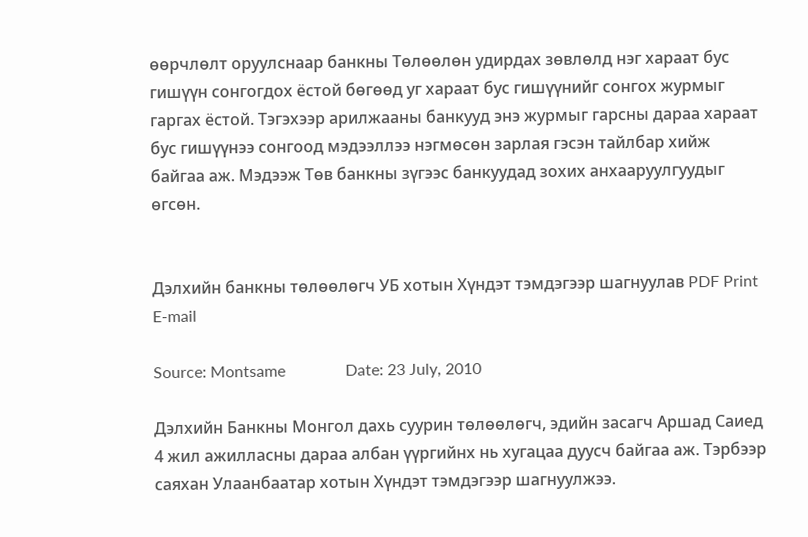өөрчлөлт оруулснаар банкны Төлөөлөн удирдах зөвлөлд нэг хараат бус гишүүн сонгогдох ёстой бөгөөд уг хараат бус гишүүнийг сонгох журмыг гаргах ёстой. Тэгэхээр арилжааны банкууд энэ журмыг гарсны дараа хараат бус гишүүнээ сонгоод мэдээллээ нэгмөсөн зарлая гэсэн тайлбар хийж байгаа аж. Мэдээж Төв банкны зүгээс банкуудад зохих анхааруулгуудыг өгсөн.


Дэлхийн банкны төлөөлөгч УБ хотын Хүндэт тэмдэгээр шагнуулав PDF Print E-mail

Source: Montsame               Date: 23 July, 2010

Дэлхийн Банкны Монгол дахь суурин төлөөлөгч, эдийн засагч Аршад Саиед 4 жил ажилласны дараа албан үүргийнх нь хугацаа дуусч байгаа аж. Тэрбээр саяхан Улаанбаатар хотын Хүндэт тэмдэгээр шагнуулжээ.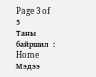Page 3 of 5
Таны байршил  : Home Мэдээ